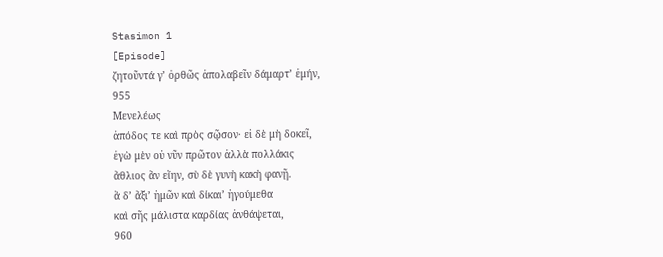Stasimon 1
[Episode]
ζητοῦντά γʼ ὀρθῶς ἀπολαβεῖν δάμαρτʼ ἐμήν,
955
Μενελέως
ἀπόδος τε καὶ πρὸς σῷσον· εἰ δὲ μὴ δοκεῖ,
ἐγὼ μὲν οὐ νῦν πρῶτον ἀλλὰ πολλάκις
ἄθλιος ἂν εἴην, σὺ δὲ γυνὴ κακὴ φανῇ.
ἃ δʼ ἄξιʼ ἡμῶν καὶ δίκαιʼ ἡγούμεθα
καὶ σῆς μάλιστα καρδίας ἀνθάψεται,
960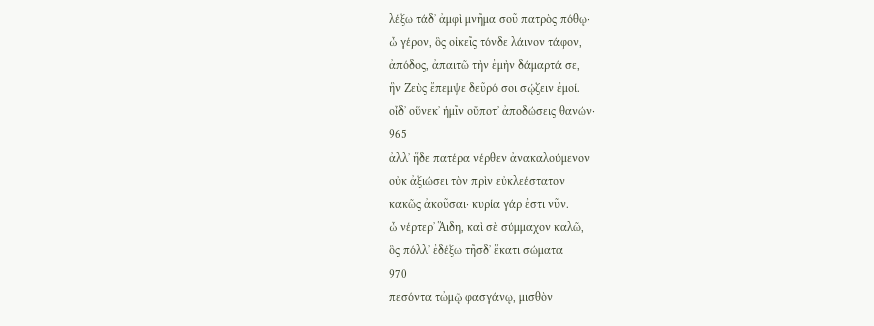λέξω τάδʼ ἀμφὶ μνῆμα σοῦ πατρὸς πόθῳ·
ὦ γέρον, ὃς οἰκεῖς τόνδε λάινον τάφον,
ἀπόδος, ἀπαιτῶ τὴν ἐμὴν δάμαρτά σε,
ἣν Ζεὺς ἔπεμψε δεῦρό σοι σῴζειν ἐμοί.
οἶδʼ οὕνεκʼ ἡμῖν οὔποτʼ ἀποδώσεις θανών·
965
ἀλλʼ ἥδε πατέρα νέρθεν ἀνακαλούμενον
οὐκ ἀξιώσει τὸν πρὶν εὐκλεέστατον
κακῶς ἀκοῦσαι· κυρία γάρ ἐστι νῦν.
ὦ νέρτερʼ Ἅιδη, καὶ σὲ σύμμαχον καλῶ,
ὃς πόλλʼ ἐδέξω τῆσδʼ ἕκατι σώματα
970
πεσόντα τὠμῷ φασγάνῳ, μισθὸν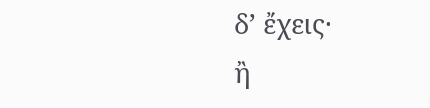δʼ ἔχεις·
ἢ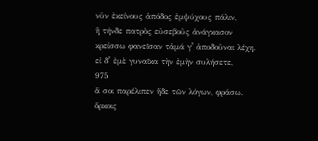νῦν ἐκείνους ἀπόδος ἐμψύχους πάλιν,
ἢ τήνδε πατρὸς εὐσεβοῦς ἀνάγκασον
κρείσσω φανεῖσαν τἀμά γʼ ἀποδοῦναι λέχη.
εἰ δʼ ἐμὲ γυναῖκα τὴν ἐμὴν συλήσετε,
975
ἅ σοι παρέλιπεν ἥδε τῶν λόγων, φράσω.
ὅρκοις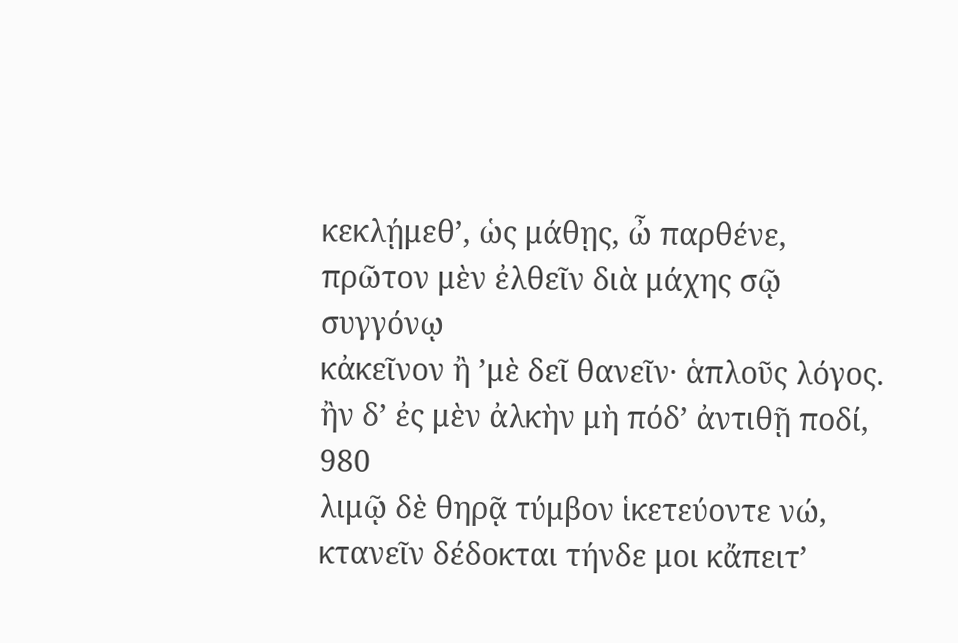κεκλῄμεθʼ, ὡς μάθῃς, ὦ παρθένε,
πρῶτον μὲν ἐλθεῖν διὰ μάχης σῷ συγγόνῳ
κἀκεῖνον ἢ ʼμὲ δεῖ θανεῖν· ἁπλοῦς λόγος.
ἢν δʼ ἐς μὲν ἀλκὴν μὴ πόδʼ ἀντιθῇ ποδί,
980
λιμῷ δὲ θηρᾷ τύμβον ἱκετεύοντε νώ,
κτανεῖν δέδοκται τήνδε μοι κἄπειτʼ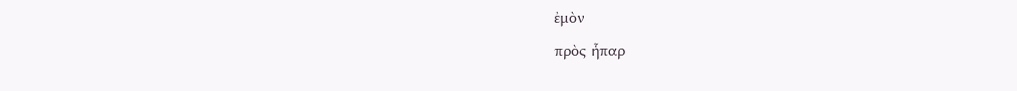ἐμὸν
πρὸς ἧπαρ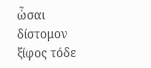ὦσαι δίστομον ξίφος τόδε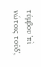τύμβου ʼπὶ νώτοις τοῦδʼ,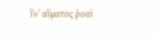ἵνʼ αἵματος ῥοαὶ